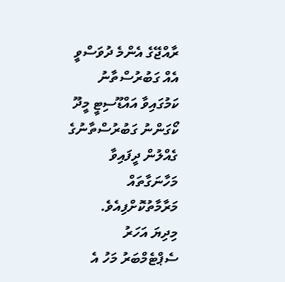ރާއްޖޭގެ އެންމެ ދުވަސްވީ އެއް ގަބުރުސްތާނު ކަމުގައިވާ އައްޑޫސިޓީ މީދޫ ކޯގަންނު ގަބުރުސްތާނުގެ ގެއްލުން ދީފައިވާ މަހާނަގާތައް މަރާމާތުކޮށްފިއެވެ.
މިދިޔަ އަހަރު ސެޕްޓެމްބަރު މަހު އެ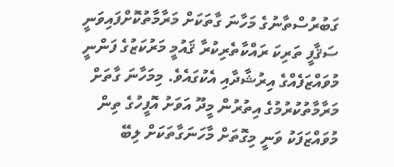ގަބުރުސްތާނުގެ މަހާނަ ގާތަކަށް މަރާމާތުކޮށްފައިވަނީ ސަޤާފީ ތަރިކަ ރައްކާތެރިކުރާ ޤައުމީ މަރުކަޒުގެ ފަންނީ މުވައްޒަފެއްގެ އިރުޝާދާއި އެކުގައެވެ. މިމަހާނަ ގާތަށް މަރާމާތުކުރުމުގެ އިތުރުން މީދޫ އަވަށު އޮފީހުގެ ތިން މުވައްޒަފަކު ވަނީ މިގޮތަށް މާހަނަގާތަކަށް ލިބޭ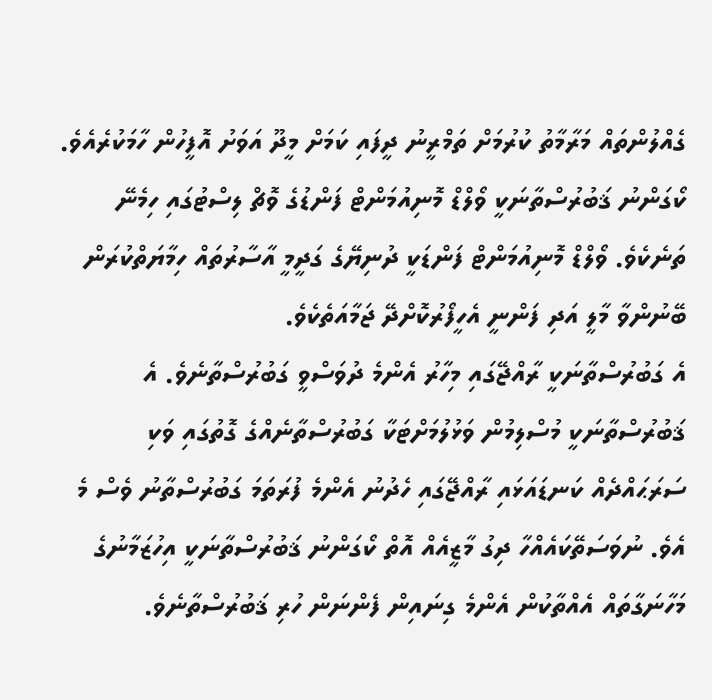ގެއްލުންތައް މަރާމާތު ކުރުމަށް ތަމްރީނު ދީފައި ކަމަށް މީދޫ އަވަށު އޮފީހުން ހާމަކުރެއެވެ.
ކޯގަންނު ޤަބުރުސްތާނަކީ ވޯލްޑް މޮނިއުމަންޓް ފަންޑުގެ ވޮޗް ލިސްޓުގައި ހިމެނޭ ތަނެކެވެ. ވޯލްޑް މޮނިއުމަންޓް ފަންޑަކީ ދުނިޔޭގެ ގަދީމީ އާސާރުތައް ހިމާޔަތްކުރަން ބޭނުންވާ މާލީ އަދި ފަންނީ އެހީފޯރުކޮށްދޭ ޖަމާއަތެކެވެ.
އެ ގަބުރުސްތާނަކީ ރާއްޖޭގައި މިހާރު އެންމެ ދުވަސްވީ ގަބުރުސްތާނެވެ. އެ ޤަބުރުސްތާނަކީ މުސްލިމުން ވަޅުލުމަށްޓަކާ ގަބުރުސްތާނެއްގެ ގޮތުގައި ވަކި ސަރަޙައްދެއް ކަނޑައަޅައި ރާއްޖޭގައި ހެދުނު އެންމެ ފުރަތަމަ ގަބުރުސްތާނު ވެސް މެ އެވެ. ނުވަސަތޭކައެއްހާ ދިގު މާޒީއެއް އޮތް ކޯގަންނު ޤަބުރުސްތާނަކީ އިހުޒަމާނުގެ މަހާނަގާތައް އެއްތާކުން އެންމެ ގިނައިން ފެންނަން ހުރި ޤަބުރުސްތާނެވެ.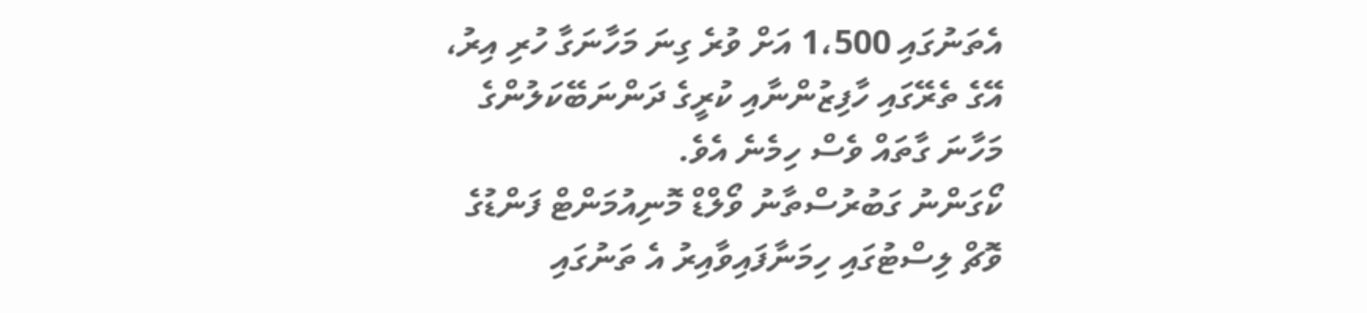އެތަނުގައި 1،500 އަށް ވުރެ ގިނަ މަހާނަގާ ހުރި އިރު، އޭގެ ތެރޭގައި ހާފިޒުންނާއި ކުރީގެ ދަންނަބޭކަލުންގެ މަހާނަ ގާތައް ވެސް ހިމެނެ އެވެ.
ކޯގަންނު ގަބުރުސްތާނު ވޯލްޑް މޮނިއުމަންޓް ފަންޑުގެ ވޮޗް ލިސްޓުގައި ހިމަނާފައިވާއިރު އެ ތަނުގައި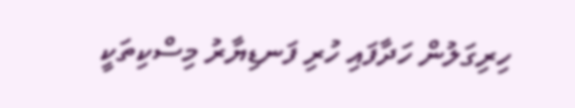ހިރިގަލުން ހަދާފައި ހުރި ފަނޑިޔާރު މިސްކިތަކީ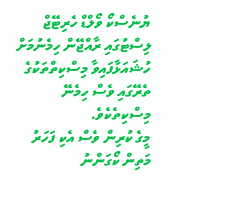ޔުނެސްކޯ ވޯލްޑް ހެރިޓޭޖް ލިސްޓުގައި ރާއްޖޭން ހިމެނުމަށް ހުޝައަޅާފައިވާ މިސްކިތްތަކުގެ ތެރޭގައި ވެސް ހިމެނޭ މިސްކިތެކެވެ.
މީގެ ކުރިން ވެސް އެކި ފަހަރު މަތިން ކޯގަންނު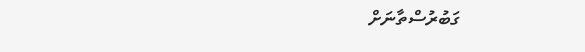ގަބުރުސްތާނަށް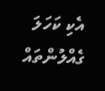އެކި ކަހަލަ ގެއްލުންތައް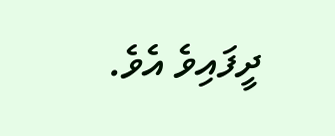ދީފައިވެ އެވެ.